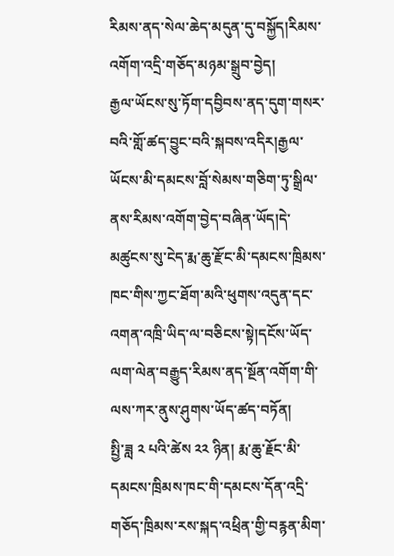རིམས་ནད་སེལ་ཆེད་མདུན་དུ་བསྐྱོད།རིམས་འགོག་འདྲི་གཅོད་མཉམ་སྒྲུབ་བྱེད།
རྒྱལ་ཡོངས་སུ་ཏོག་དབྱིབས་ནད་དུག་གསར་བའི་གློ་ཚད་བྱུང་བའི་སྐབས་འདིར།རྒྱལ་ཡོངས་མི་དམངས་བློ་སེམས་གཅིག་ཏུ་སྒྲིལ་ནས་རིམས་འགོག་བྱེད་བཞིན་ཡོད།དེ་མཚུངས་སུ་ངེད་རྨ་ཆུ་རྫོང་མི་དམངས་ཁྲིམས་ཁང་གིས་ཀྱང་ཐོག་མའི་ཕུགས་འདུན་དང་འགན་འཁྲི་ཡིད་ལ་བཅིངས་སྟེ།དངོས་ཡོད་ལག་ལེན་བརྒྱུད་རིམས་ནད་སྔོན་འགོག་གི་ལས་ཀར་ནུས་ཤུགས་ཡོད་ཚད་བཏོན།
སྤྱི་ཟླ ༢ པའི་ཚེས ༢༢ ཉིན། རྨ་ཆུ་རྗོང་མི་དམངས་ཁྲིམས་ཁང་གི་དམངས་དོན་འདྲི་གཅོད་ཁྲིམས་རས་སྐད་འཕྲིན་གྱི་བརྙན་མིག་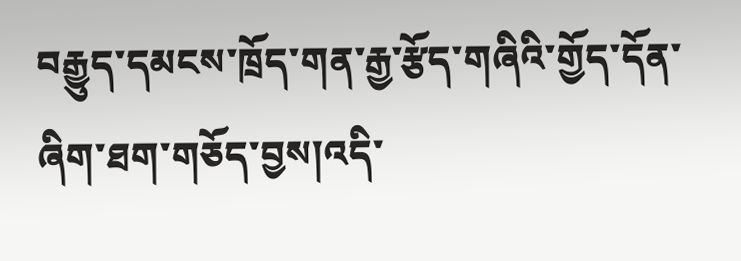བརྒྱུད་དམངས་ཁྲོད་གན་རྒྱ་རྩོད་གཞིའི་གྱོད་དོན་ཞིག་ཐག་གཅོད་བྱས།འདི་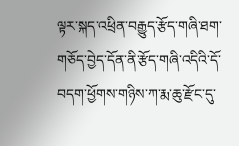ལྟར་སྐད་འཕྲིན་བརྒྱུད་རྩོད་གཞི་ཐག་གཅོད་བྱེད་དོན་ནི་རྩོད་གཞི་འདིའི་དོ་བདག་ཕྱོགས་གཉིས་ཀ་རྨ་ཆུ་རྫོང་དུ་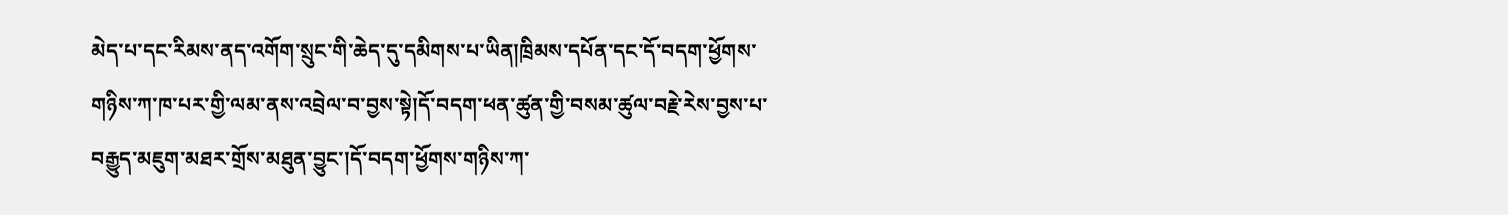མེད་པ་དང་རིམས་ནད་འགོག་སྲུང་གི་ཆེད་དུ་དམིགས་པ་ཡིན།ཁྲིམས་དཔོན་དང་དོ་བདག་ཕྱོགས་གཉིས་ཀ་ཁ་པར་གྱི་ལམ་ནས་འབྲེལ་བ་བྱས་སྟེ།དོ་བདག་ཕན་ཚུན་གྱི་བསམ་ཚུལ་བརྗེ་རེས་བྱས་པ་བརྒྱུད་མཇུག་མཐར་གྲོས་མཐུན་བྱུང་།དོ་བདག་ཕྱོགས་གཉིས་ཀ་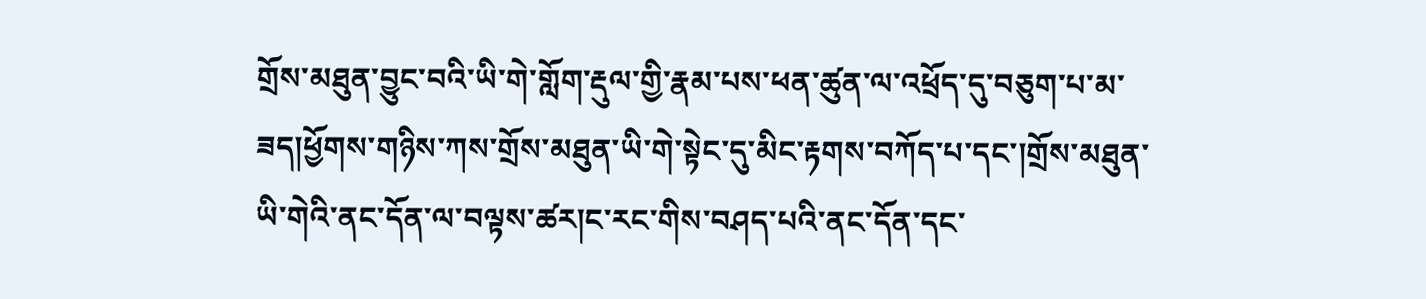གྲོས་མཐུན་བྱུང་བའི་ཡི་གེ་གློག་རྡུལ་གྱི་རྣམ་པས་ཕན་ཚུན་ལ་འཕྲོད་དུ་བཅུག་པ་མ་ཟད།ཕྱོགས་གཉིས་ཀས་གྲོས་མཐུན་ཡི་གེ་སྟེང་དུ་མིང་རྟགས་བཀོད་པ་དང་།གྲོས་མཐུན་ཡི་གེའི་ནང་དོན་ལ་བལྟས་ཚར།ང་རང་གིས་བཤད་པའི་ནང་དོན་དང་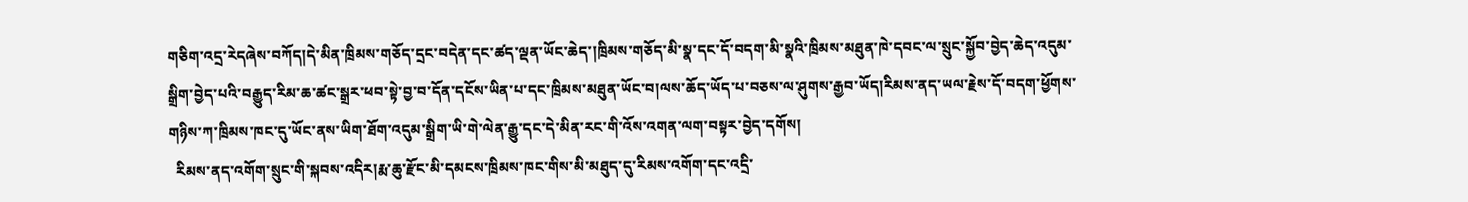གཅིག་འདྲ་རེདཞེས་བཀོད།དེ་མིན་ཁྲིམས་གཅོད་དྲང་བདེན་དང་ཚད་ལྡན་ཡོང་ཆེད་།ཁྲིམས་གཅོད་མི་སྣ་དང་དོ་བདག་མི་སྣའི་ཁྲིམས་མཐུན་ཁེ་དབང་ལ་སྲུང་སྐྱོབ་བྱེད་ཆེད་འདུམ་སྒྲིག་བྱེད་པའི་བརྒྱུད་རིམ་ཆ་ཚང་སྒྲར་ཕབ་སྟེ་བྱ་བ་དོན་དངོས་ཡིན་པ་དང་ཁྲིམས་མཐུན་ཡོང་བ།ལས་ཆོད་ཡོད་པ་བཅས་ལ་ཤུགས་རྒྱབ་ཡོད།རིམས་ནད་ཡལ་རྗེས་དོ་བདག་ཕྱོགས་གཉིས་ཀ་ཁྲིམས་ཁང་དུ་ཡོང་ནས་ཡིག་ཐོག་འདུམ་སྒྲིག་ཡི་གེ་ལེན་རྒྱུ་དང་དེ་མིན་རང་གི་འོས་འགན་ལག་བསྟར་བྱེད་དགོས།
  རིམས་ནད་འགོག་སྲུང་གི་སྐབས་འདིར།རྨ་ཆུ་རྫོང་མི་དམངས་ཁྲིམས་ཁང་གིས་མི་མཐུད་དུ་རིམས་འགོག་དང་འདྲི་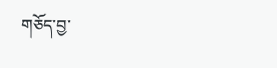གཅོད་བྱ་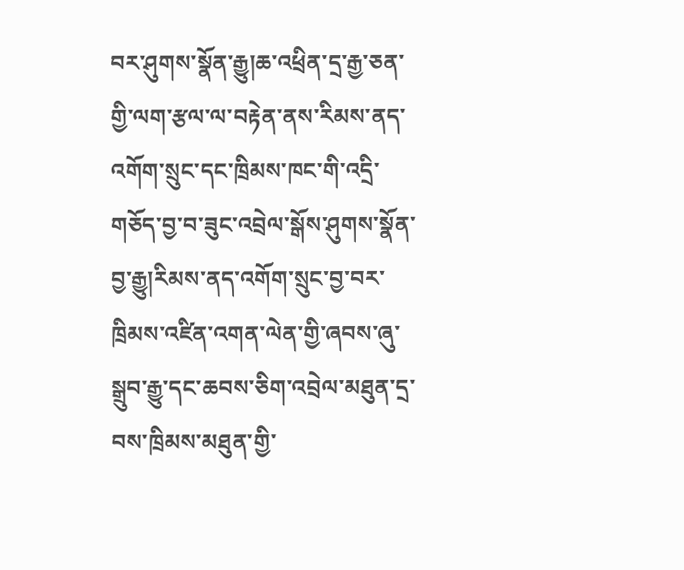བར་ཤུགས་སྣོན་རྒྱུ།ཆ་འཕྲིན་དྲ་རྒྱ་ཅན་གྱི་ལག་རྩལ་ལ་བརྟེན་ནས་རིམས་ནད་འགོག་སྲུང་དང་ཁྲིམས་ཁང་གི་འདྲི་གཅོད་བྱ་བ་ཟུང་འབྲེལ་སྒོས་ཤུགས་སྣོན་བྱ་རྒྱུ།རིམས་ནད་འགོག་སྲུང་བྱ་བར་ཁྲིམས་འཛིན་འགན་ལེན་གྱི་ཞབས་ཞུ་སྒྲུབ་རྒྱུ་དང་ཆབས་ཅིག་འབྲེལ་མཐུན་དྲ་བས་ཁྲིམས་མཐུན་གྱི་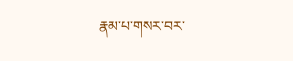རྣམ་པ་གསར་བར་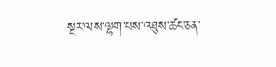སྔར་ལས་ལྷག་པས་འཐུས་ཚང་ཅན་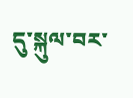དུ་སྐུལ་བར་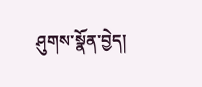ཤུགས་སྣོན་བྱེད།